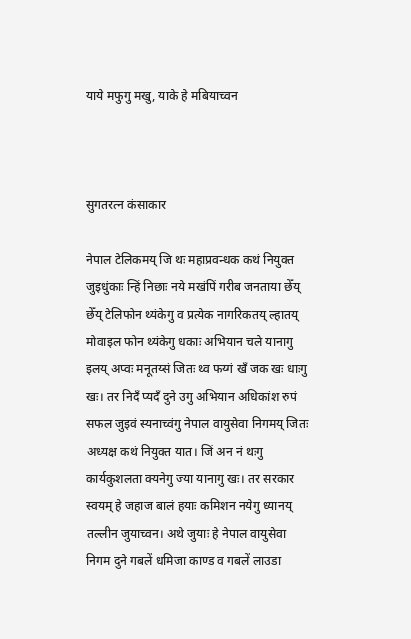याये मफुगु मखु, याके हे मबियाच्वन



सुगतरत्न कंसाकार

नेपाल टेलिकमय् जि थः महाप्रवन्धक कथं नियुक्त जुइधुंकाः न्हिं निछाः नये मखंपिं गरीब जनताया छेँय् छेँय् टेलिफोन थ्यंकेगु व प्रत्येक नागरिकतय् ल्हातय् मोवाइल फोन थ्यंकेगु धकाः अभियान चले यानागु इलय् अप्वः मनूतय्सं जितः थ्व फय्गं खँ जक खः धाःगु खः। तर निदँ प्यदँ दुने उगु अभियान अधिकांश रुपं सफल जुइवं स्यनाच्वंगु नेपाल वायुसेवा निगमय् जितः अध्यक्ष कथं नियुक्त यात। जिं अन नं थःगु कार्यकुशलता क्यनेगु ज्या यानागु खः। तर सरकार स्वयम् हे जहाज बालं हयाः कमिशन नयेगु ध्यानय् तल्लीन जुयाच्वन। अथे जुयाः हे नेपाल वायुसेवा निगम दुने गबलें धमिजा काण्ड व गबलें लाउडा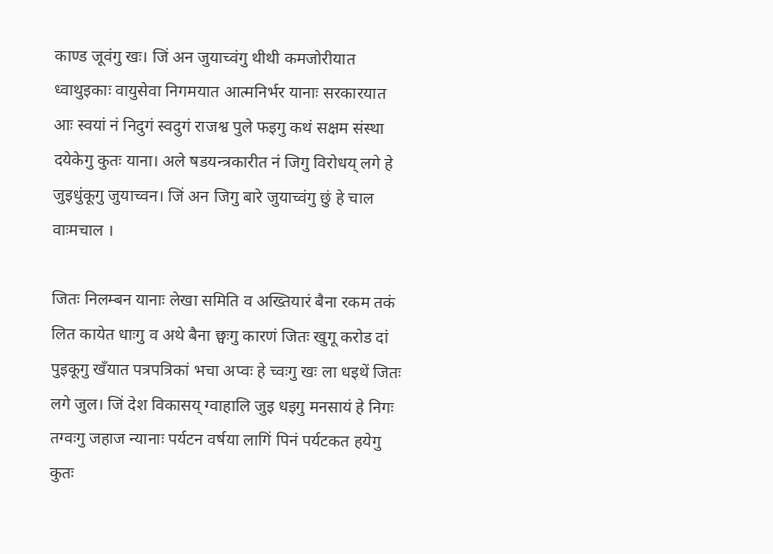काण्ड जूवंगु खः। जिं अन जुयाच्वंगु थीथी कमजोरीयात ध्वाथुइकाः वायुसेवा निगमयात आत्मनिर्भर यानाः सरकारयात आः स्वयां नं निदुगं स्वदुगं राजश्व पुले फइगु कथं सक्षम संस्था दयेकेगु कुतः याना। अले षडयन्त्रकारीत नं जिगु विरोधय् लगे हे जुइधुंकूगु जुयाच्वन। जिं अन जिगु बारे जुयाच्वंगु छुं हे चाल वाःमचाल ।

जितः निलम्बन यानाः लेखा समिति व अख्तियारं बैना रकम तकं लित कायेत धाःगु व अथे बैना छ्वःगु कारणं जितः खुगू करोड दां पुइकूगु खँयात पत्रपत्रिकां भचा अप्वः हे च्वःगु खः ला धइथें जितः लगे जुल। जिं देश विकासय् ग्वाहालि जुइ धइगु मनसायं हे निगः तग्वःगु जहाज न्यानाः पर्यटन वर्षया लागिं पिनं पर्यटकत हयेगु कुतः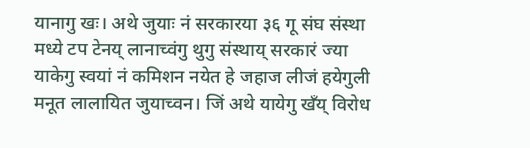यानागु खः। अथे जुयाः नं सरकारया ३६ गू संघ संस्था मध्ये टप टेनय् लानाच्वंगु थुगु संस्थाय् सरकारं ज्या याकेगु स्वयां नं कमिशन नयेत हे जहाज लीजं हयेगुली मनूत लालायित जुयाच्वन। जिं अथे यायेगु खँय् विरोध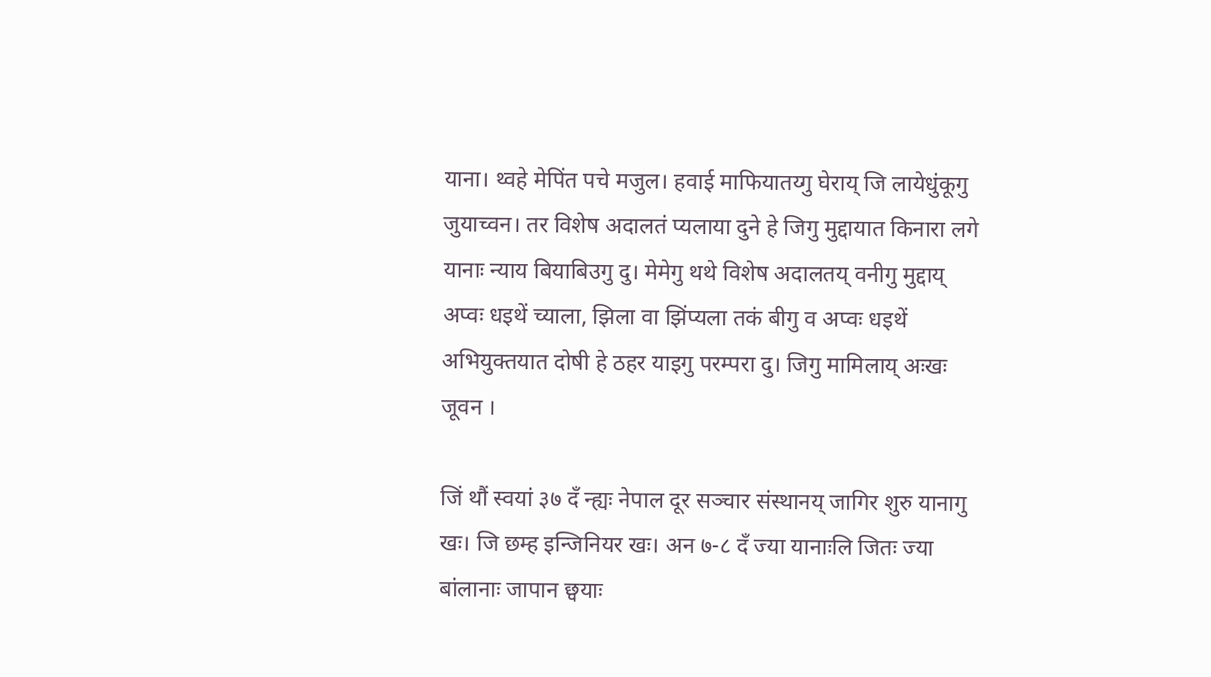याना। थ्वहे मेपिंत पचे मजुल। हवाई माफियातय्गु घेराय् जि लायेधुंकूगु जुयाच्वन। तर विशेष अदालतं प्यलाया दुने हे जिगु मुद्दायात किनारा लगे यानाः न्याय बियाबिउगु दु। मेमेगु थथे विशेष अदालतय् वनीगु मुद्दाय् अप्वः धइथें च्याला, झिला वा झिंप्यला तकं बीगु व अप्वः धइथें अभियुक्तयात दोषी हे ठहर याइगु परम्परा दु। जिगु मामिलाय् अःखः जूवन ।

जिं थौं स्वयां ३७ दँ न्ह्यः नेपाल दूर सञ्चार संस्थानय् जागिर शुरु यानागु खः। जि छम्ह इन्जिनियर खः। अन ७-८ दँ ज्या यानाःलि जितः ज्या बांलानाः जापान छ्वयाः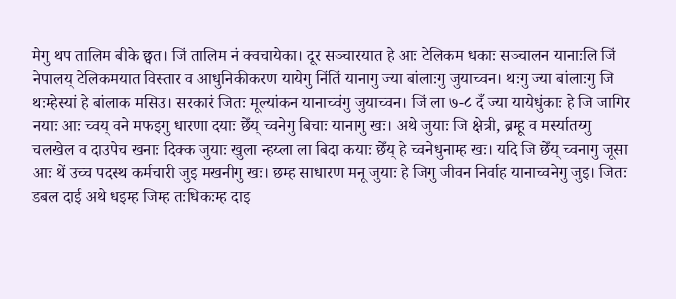मेगु थप तालिम बीके छ्वत। जिं तालिम नं क्वचायेका। दूर सञ्चारयात हे आः टेलिकम धकाः सञ्चालन यानाःलि जिं नेपालय् टेलिकमयात विस्तार व आधुनिकीकरण यायेगु निंतिं यानागु ज्या बांलाःगु जुयाच्वन। थःगु ज्या बांलाःगु जि थःम्हेस्यां हे बांलाक मसिउ। सरकारं जितः मूल्यांकन यानाच्वंगु जुयाच्वन। जिं ला ७-८ दँ ज्या यायेधुंकाः हे जि जागिर नयाः आः च्वय् वने मफइगु धारणा दयाः छेँय् च्वनेगु बिचाः यानागु खः। अथे जुयाः जि क्षेत्री, ब्रम्हू व मर्स्यातय्गु चलखेल व दाउपेच खनाः दिक्क जुयाः खुला न्हय्ला ला बिदा कयाः छेँय् हे च्वनेधुनाम्ह खः। यदि जि छेँय् च्वनागु जूसा आः थें उच्च पदस्थ कर्मचारी जुइ मखनीगु खः। छम्ह साधारण मनू जुयाः हे जिगु जीवन निर्वाह यानाच्वनेगु जुइ। जितः डबल दाई अथे धइम्ह जिम्ह तःधिकःम्ह दाइ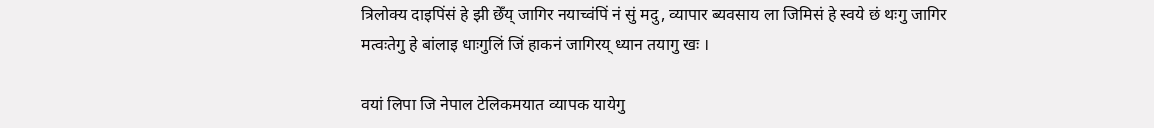त्रिलोक्य दाइपिंसं हे झी छेँय् जागिर नयाच्वंपिं नं सुं मदु, व्यापार ब्यवसाय ला जिमिसं हे स्वये छं थःगु जागिर मत्वःतेगु हे बांलाइ धाःगुलिं जिं हाकनं जागिरय् ध्यान तयागु खः ।

वयां लिपा जि नेपाल टेलिकमयात व्यापक यायेगु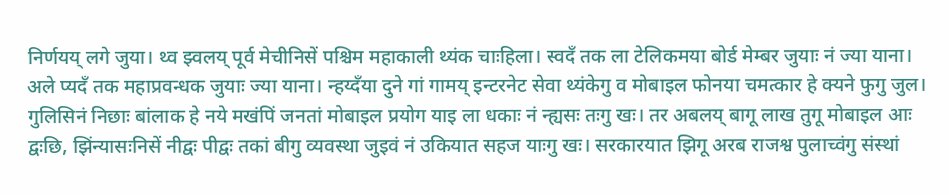निर्णयय् लगे जुया। थ्व झ्वलय् पूर्व मेचीनिसें पश्चिम महाकाली थ्यंक चाःहिला। स्वदँ तक ला टेलिकमया बोर्ड मेम्बर जुयाः नं ज्या याना। अले प्यदँ तक महाप्रवन्धक जुयाः ज्या याना। न्हय्दँया दुने गां गामय् इन्टरनेट सेवा थ्यंकेगु व मोबाइल फोनया चमत्कार हे क्यने फुगु जुल। गुलिसिनं निछाः बांलाक हे नये मखंपिं जनतां मोबाइल प्रयोग याइ ला धकाः नं न्ह्यसः तःगु खः। तर अबलय् बागू लाख तुगू मोबाइल आः द्वःछि, झिंन्यासःनिसें नीद्वः पीद्वः तकां बीगु व्यवस्था जुइवं नं उकियात सहज याःगु खः। सरकारयात झिगू अरब राजश्व पुलाच्वंगु संस्थां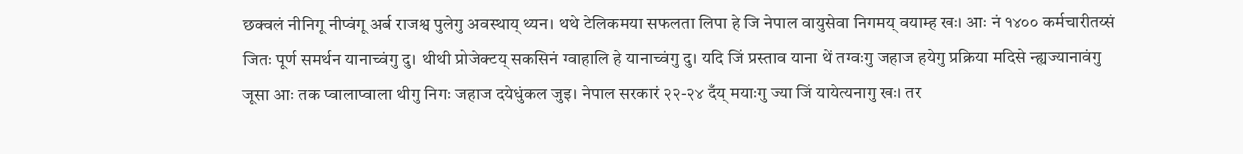छक्वलं नीनिगू नीप्वंगू अर्ब राजश्व पुलेगु अवस्थाय् थ्यन। थथे टेलिकमया सफलता लिपा हे जि नेपाल वायुसेवा निगमय् वयाम्ह खः। आः नं १४०० कर्मचारीतय्सं जितः पूर्ण समर्थन यानाच्वंगु दु। थीथी प्रोजेक्टय् सकसिनं ग्वाहालि हे यानाच्वंगु दु। यदि जिं प्रस्ताव याना थें तग्वःगु जहाज हयेगु प्रक्रिया मदिसे न्ह्यज्यानावंगु जूसा आः तक प्वालाप्वाला थीगु निगः जहाज दयेधुंकल जुइ। नेपाल सरकारं २२-२४ दँय् मयाःगु ज्या जिं यायेत्यनागु खः। तर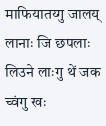माफियातय्गु जालय् लानाः जि छपलाः लिउने लाःगु थें जक च्वंगु खः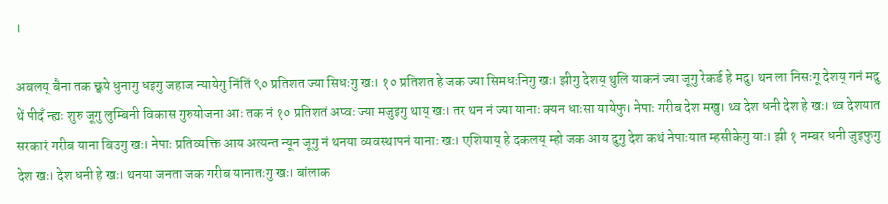।

अबलय् बैना तक छ्वये धुनागु धइगु जहाज न्यायेगु निंतिं ९० प्रतिशत ज्या सिधःगु खः। १० प्रतिशत हे जक ज्या सिमधःनिगु खः। झीगु देशय् थुलि याकनं ज्या जूगु रेकर्ड हे मदु। थन ला निसःगू देशय् गनं मदु थें पीदँ न्ह्यः शुरु जूगु लुम्बिनी विकास गुरुयोजना आः तक नं १० प्रतिशतं अप्वः ज्या मजुइगु थाय् खः। तर थन नं ज्या यानाः क्यन धाःसा यायेफु। नेपाः गरीब देश मखु। थ्व देश धनी देश हे खः। थ्व देशयात सरकारं गरीब याना बिउगु खः। नेपाः प्रतिव्यक्ति आय अत्यन्त न्यून जूगु नं थनया व्यवस्थापनं यानाः खः। एशियाय् हे दकलय् म्हो जक आय दुगु देश कथं नेपाःयात म्हसीकेगु याः। झी १ नम्बर धनी जुइफुगु देश खः। देश धनी हे खः। थनया जनता जक गरीब यानातःगु खः। बांलाक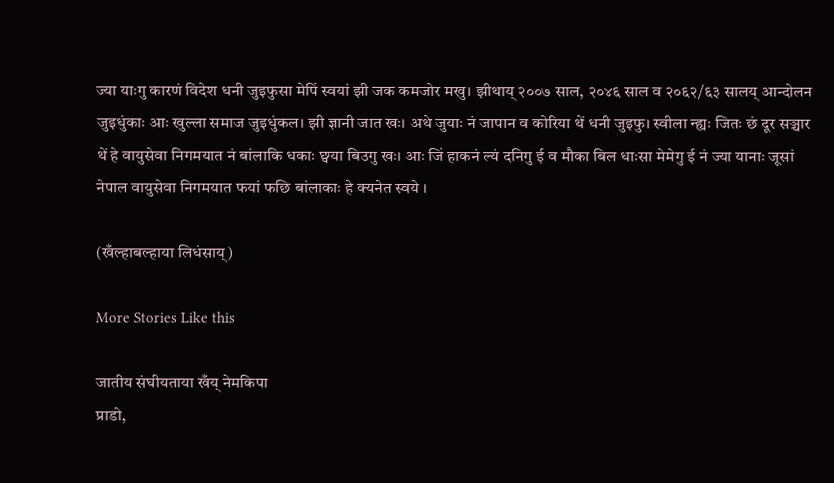ज्या याःगु कारणं विदेश धनी जुइफुसा मेपिं स्वयां झी जक कमजोर मखु। झीथाय् २००७ साल, २०४६ साल व २०६२/६३ सालय् आन्दोलन जुइधुंकाः आः खुल्ला समाज जुइधुंकल। झी ज्ञानी जात खः। अथे जुयाः नं जापान व कोरिया थें धनी जुइफु। स्वीला न्ह्यः जितः छं दूर सञ्चार थें हे वायुसेवा निगमयात नं बांलाकि धकाः छ्वया बिउगु खः। आः जिं हाकनं ल्यं दनिगु ई व मौका बिल धाःसा मेमेगु ई नं ज्या यानाः जूसां नेपाल वायुसेवा निगमयात फयां फछि बांलाकाः हे क्यनेत स्वये ।

(खँल्हाबल्हाया लिधंसाय्)

More Stories Like this

जातीय संघीयताया खँय् नेमकिपा
प्राडो,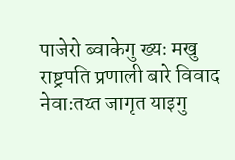पाजेरो ब्वाकेगु ख्यः मखु
राष्ट्रपति प्रणाली बारे विवाद
नेवाःतय्त जागृत याइगु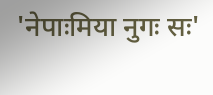'नेपाःमिया नुगः सः'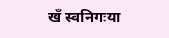खँ स्वनिगःया